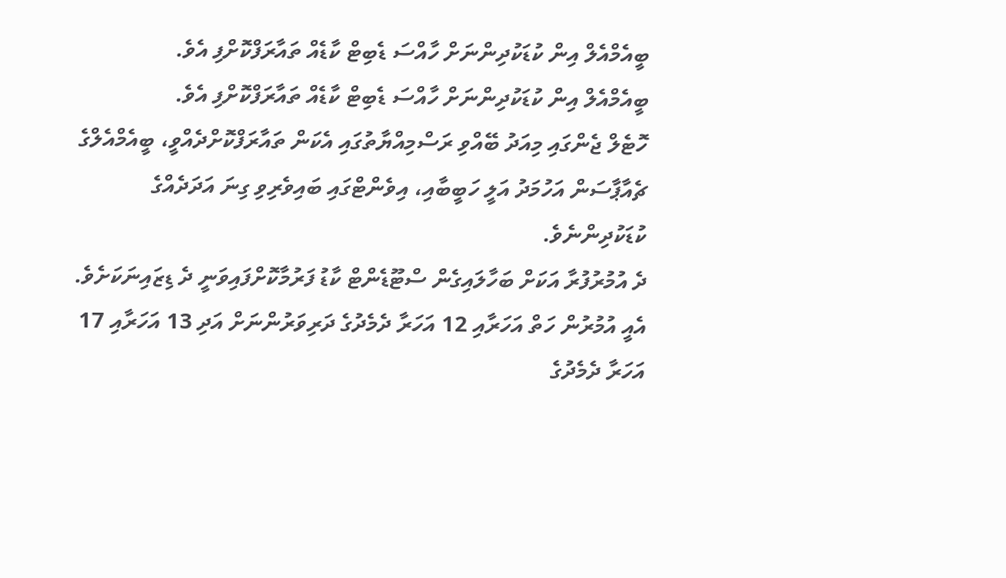ބީއެމްއެލް އިން ކުޑަކުދިންނަށް ހާއްސަ ޑެބިޓް ކާޑެއް ތައާރަފްކޮށްފި އެވެ.
ބީއެމްއެލް އިން ކުޑަކުދިންނަށް ހާއްސަ ޑެބިޓް ކާޑެއް ތައާރަފްކޮށްފި އެވެ.
ހޮޓެލް ޖެންގައި މިއަދު ބޭއްވި ރަސްމިއްޔާތުގައި އެކަން ތައާރަފްކޮށްދެއްވީ، ބީއެމްއެލްގެ ޗެއާޕާސަން އަހުމަދު އަލީ ހަބީބާއި، އިވެންޓްގައި ބައިވެރިވި ގިނަ އަދަދެއްގެ ކުޑަކުދިންނެވެ.
ދެ އުމުރުފުރާ އަކަށް ބަހާލައިގެން ސްޓޫޑެންޓް ކާޑު ފަރުމާކޮށްފައިވަނީ ދެ ޑިޒައިނަކަށެވެ. އެއީ އުމުރުން ހަތް އަހަރާއި 12 އަހަރާ ދެމެދުގެ ދަރިވަރުންނަށް އަދި 13 އަހަރާއި 17 އަހަރާ ދެމެދުގެ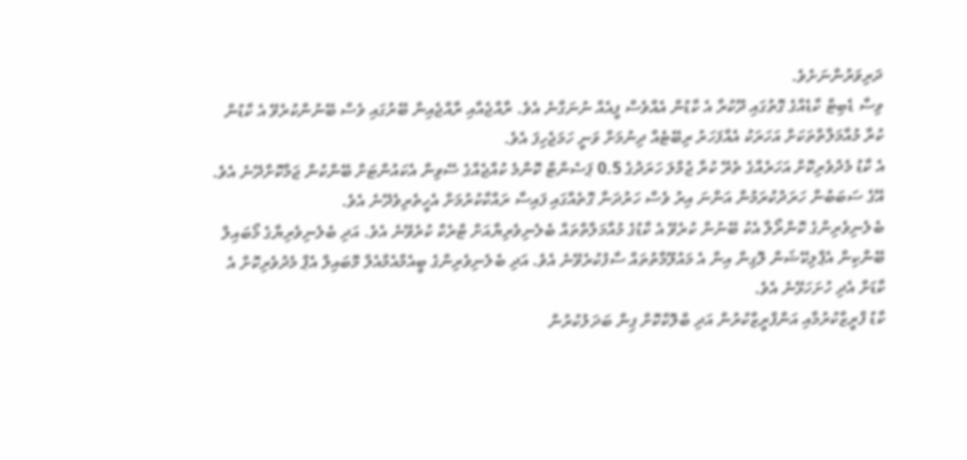ދަރިވަރުންނަށެވެ.
ވިސާ ޑެބިޓް ކާޑެއްގެ ގޮތުގައި ދޫކުރާ އެ ކާޑުން އެއްވެސް ފީއެއް ނުނަގާނެ އެވެ. ރާއްޖެއާއި ރާއްޖެއިން ބޭރުގައި ވެސް ބޭނުންކުރެވޭ އެ ކާޑުން ކުރާ މުއާމަލާތްތަކަށް އަހަރަކު އެއްފަހަރު ރިބޭޓެއް ދިނުމަށް ވަނީ ހަމަޖެހިފަ އެވެ.
އެ ކާޑު މެދުވެރިކޮށް އަހަރެއްގެ ތެރޭ ކުރާ ޖުމްލަ ހަރަދުގެ 0.5 ޕަސެންޓް ކޮންމެ ކުއްޖެއްގެ ސޭވިން އެކައުންޓަށް ބޭންކުން ޖަމާކޮށްދޭނެ އެވެ. އޭގެ ސަބަބުން ހަރަދުކުރަމުން އަންނަ އިރު ވެސް ހަރުދަނާ ގޮތެއްގައި ފައިސާ ރައްކާކުރުމަށް އެހީތެރިވެދޭނެ އެވެ.
ބެލެނިވެރިންގެ ކޮންރޯލާ އެކު ބޭނުން ކުރެވޭ އެ ކާޑުގެ މުއާމަލާތްތައް ބެލެނިވެރިޔާއަށް ޓްރެކް ކުރެވޭނެ އެވެ. އަދި ބެލެނިވެރިޔާގެ މޯބައިލް ބޭންކިން އެޕްލިކޭޝަން ލޮގިން އިން އެ މައުލޫމާތުތައް ސާފުކުރެވޭނެ އެވެ. އަދި ބެލެނިވެރިންގެ ބީއެމްއެމްއެލް މޮބައިލް އެޕް މެދުވެރިކޮށް އެ ކާޑަށް އެދި ހުށަހަޅޭނެ އެވެ.
ކާޑު ފްރީޒްކުރުމާއި އަންފްރީޒްކުރުން އަދި ބްލޮކްކޮށް ޕިން ބަދަލުކުރުން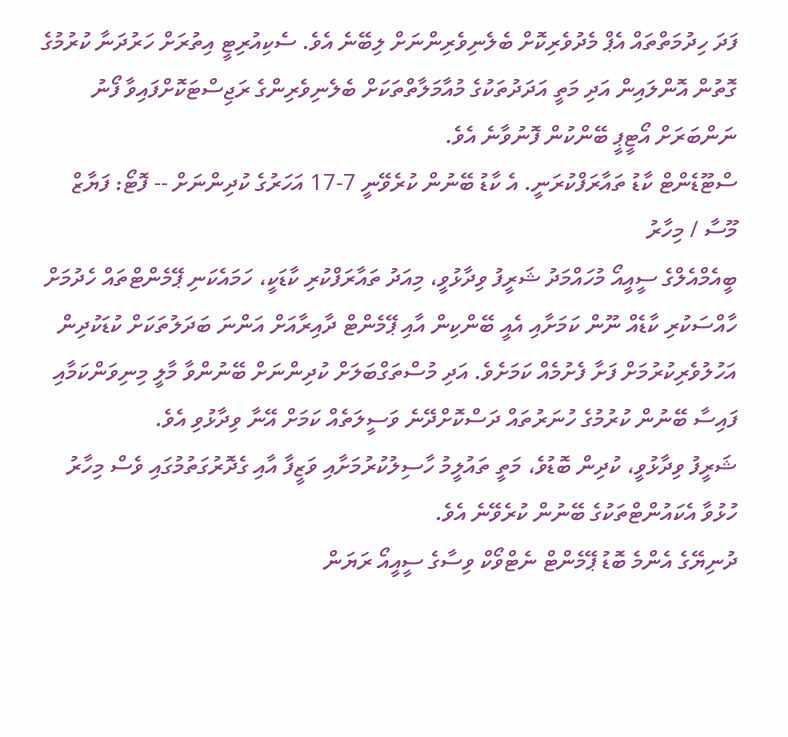ފަދަ ހިދުމަތްތައް އެޕް މެދުވެރިކޮށް ބެލެނިވެރިންނަށް ލިބޭނެ އެވެ. ސެކިއުރިޓީ އިތުރަށް ހަރުދަނާ ކުރުމުގެ ގޮތުން އޮންލައިން އަދި މަތީ އަދަދުތަކުގެ މުއާމަލާތްތަކަށް ބެލެނިވެރިންގެ ރަޖިސްޓަކޮށްފައިވާ ފޯނު ނަންބަރަށް އޯޓީޕީ ބޭންކުން ފޮނުވާނެ އެވެ.
ސްޓޫޑެންޓް ކާޑު ތައާރަފްކުރަނީ. އެ ކާޑު ބޭނުން ކުރެވޭނީ 7-17 އަހަރުގެ ކުދިންނަށް -- ފޮޓޯ: ފަޔާޒް މޫސާ / މިހާރު
ބީއެމްއެލްގެ ސީއީއޯ މުހައްމަދު ޝަރީފު ވިދާޅުވީ، މިއަދު ތައާރަފްކުރި ކާޑަކީ، ހަމައެކަނި ޕޭމެންޓްތައް ހެދުމަށް ހާއްސަކުރި ކާޑެއް ނޫން ކަމަށާއި އެއީ ބޭންކިން އާއި ޕޭމެންޓް ދާއިރާއަށް އަންނަ ބަދަލުތަކަށް ކުޑަކުދިން އަހުލުވެރިކުރުމަށް ފަށާ ފެށުމެއް ކަމަށެވެ. އަދި މުސްތަގްބަލަށް ކުދިންނަށް ބޭނުންވާ މާލީ މިނިވަންކަމާއި ފައިސާ ބޭނުން ކުރުމުގެ ހުނަރުތައް ދަސްކޮށްދޭނެ ވަސީލަތެއް ކަމަށް އޭނާ ވިދާޅުވި އެވެ.
ޝަރީފު ވިދާޅުވީ، ކުދިން ބޮޑުވެ، މަތީ ތައުލީމު ހާސިލުކުރުމަށާއި ވަޒީފާ އާއި ގެދޮރުގަތުމުގައި ވެސް މިހާރު ހުޅުވާ އެކައުންޓްތަކުގެ ބޭނުން ކުރެވޭނެ އެވެ.
ދުނިޔޭގެ އެންމެ ބޮޑު ޕޭމެންޓް ނެޓްވޯކް ވިސާގެ ސީއީއޯ ރަޔަން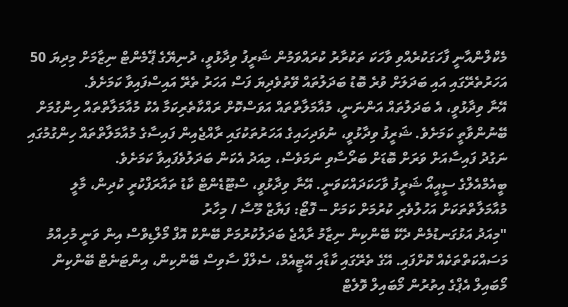މެކްލްންއާނީ ފާހަގަކުރެއްވި ވާހަކަ ތަކުރާރު ކުރައްވަމުން ޝަރީފު ވިދާޅުވީ، ދުނިޔޭގެ ޕޭމެންޓް ނިޒާމަށް މިދިޔަ 50 އަހަރުތެރޭގައި އައި ބަދަލަށް ވުރެ ބޮޑު ބަދަލުތައް ވޭތުވެދިޔަ ފަސް އަހަރު ތެރޭ އައިސްފައިވާ ކަމަށެވެ.
އޭނާ ވިދާޅުވީ، އެ ބަދަލުތައް އަންނަނީ، މުއާމަލާތްތައް އަވަސްކޮށް ރައްކާތެރިކަމާ އެކު މުއާމަލާތްތައް ހިންގުމަށް ބޭނުންވާތީ ކަމަށެވެ. ޝަރީފު ވިދާޅުވީ، ނުވަދިހައިގެ އަހަރުތަކުގައި ރާއްޖެއިން ފައިސާގެ މުއާމަލާތްތައް ހިންގުމުގައި ނަގުދު ފައިސާއަށް ވަރަށް ބޮޑަށް ބަރޯސާވި ނަމަވެސް، މިއަދު އެކަން ބަދަލުވެފައިވާ ކަމަށެވެ.
ބީއެމްއެލްގެ ސީއީއޯ ޝަރީފު ވާހަކަދައްކަވަނީ. އޭނާ ވިދާޅުވީ، ސްޓޫޑެންޓް ކާޑު ތައާރަފްކުރީ ކުދިން، މާލީ މުއާމަލާތްތަކަށް އަހުލުވެރި ކުރުމަށް ކަމަށް -- ފޮޓޯ: ފަޔާޒް މޫސާ / މިހާރު
"މިއަދު އަޅުގަނޑުމެން ދެކޭ ބޭންކިން ނިޒާމު ރާއްޖެ ބަދަލުކުރުމަށް ބޭންކް އޮފް މޯލްޑިވްސް އިން ވަނީ މުހިއްމު މަސައްކަތްތަކެއް ކޮށްފައި. އޭގެ ތެރޭގައި ކާޑާއި އޭޓީއެމް، ސެލްފް ސާވިސް ބޭންކިން، އިންޓަނެޓް ބޭންކިން މޯބައިލް އެޕްގެ އިތުރުން މޯބައިލް ވޮލެޓް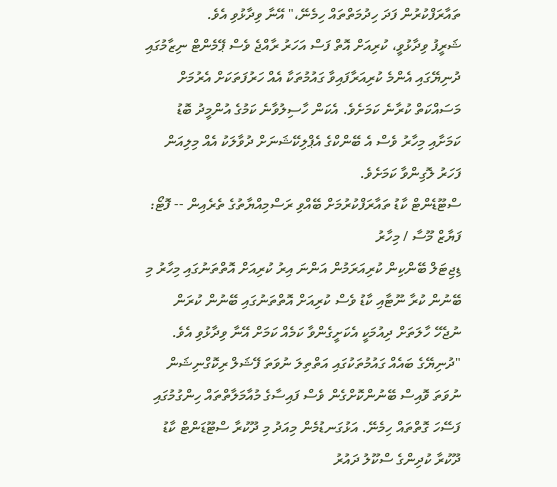ތައާރަފްކުރުން ފަދަ ހިދުމަތްތައް ހިމެނޭ،" އޭނާ ވިދާޅުވި އެވެ.
ޝަރީފު ވިދާޅުވީ، ކުރިއަށް އޮތް ފަސް އަހަރު ރާއްޖެ ވެސް ޕޭމެންޓް ނިޒާމުގައި ދުނިޔޭގައި އެންމެ ކުރިއަރާފައިވާ ގައުމުތަކާ އެއް ހަރުފަތަކަށް އެރުމަށް މަސައްކަތް ކުރާނެ ކަމަށެވެ. އެކަން ހާސިލުވާނެ ކަމުގެ އުންމީދު ބޮޑު ކަމަށާއި މިހާރު ވެސް އެ ބޭންކްގެ އެޕްލިކޭޝަނަށް ދުވާލަކު އެއް މިލިއަން ފަހަރު ލޮގިންވާ ކަމަށެވެ.
ސްޓޫޑެންޓް ކާޑު ތައާރަފްކުރުމަށް ބޭއްވި ރަސްމިއްޔާތުގެ ތެރެއިން -- ފޮޓޯ: ފަޔާޒް މޫސާ / މިހާރު
ޑިޖިޓަލް ބޭންކިން ކުރިއަރަމުން އަންނަ އިރު ކުރިއަށް އޮތްތަނުގައި މިހާރު މި ބޭނުން ކުރާ ނޫޓާއި ކާޑު ވެސް ކުރިއަށް އޮތްތަނުގައި ބޭނުން ކުރަން ނުޖެހޭ ހާލަތަށް ދިއުމަކީ އެކަށީގެންވާ ކަމެއް ކަމަށް އޭނާ ވިދާޅުވި އެވެ.
"ދުނިޔޭގެ ބައެއް ގައުމުތަކުގައި އަތްތިލަ ނުވަތަ ފޭޝަލް ރިކޮގްނިޝަން ނުވަތަ ވޮއިސް ބޭނުންކޮށްގެން ވެސް ފައިސާގެ މުއާމަލާތްތައް ހިންގުމުގައި ފަސޭހަ ގޮތްތައް ހިމެނޭ. އަޅުގަނޑުމެން މިއަދު މި ދޫކުރާ ސްޓޫޑަންޓް ކާޑު ދޫކުރާ ކުދިންގެ ސްކޫލު ދައުރު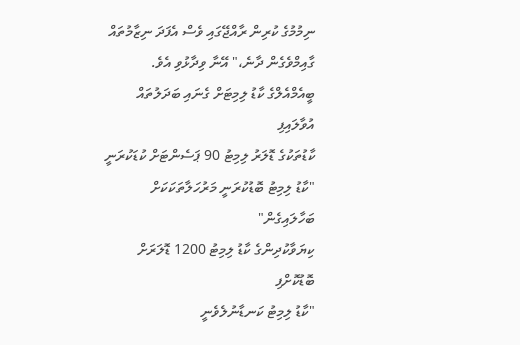ނިމުމުގެ ކުރިން ރާއްޖޭގައި ވެސް އެފަދަ ނިޒާމުތައް ގާއިމްވެގެން ދާނެ،" އޭނާ ވިދާޅުވި އެވެ.
ބީއެމްއެލްގެ ކާޑު ލިމިޓަށް ގެނައި ބަދަލުތައް އުވާލައިފި
ކާޑުތަކުގެ ޑޮލަރު ލިމިޓު 90 ޕަސެންޓަށް ކުޑަކުރަނީ
"ކާޑު ލިމިޓު ބޮޑުކުރަނީ މަރުހަލާތަކަކަށް ބަހާލައިގެން"
ކިޔަވާކުދިންގެ ކާޑު ލިމިޓު 1200 ޑޮލަރަށް ބޮޑުކޮށްފި
"ކާޑު ލިމިޓު ކަނޑާނުލެވެނީ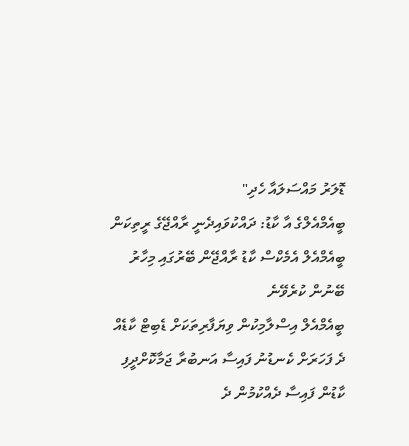ޑޮލަރު މައްސަލައާ ހެދި"
ބީއެމްއެލްގެ އާ ކާޑު: ދައްކުވައިދެނީ ރާއްޖޭގެ ރީތިކަން
ބީއެމްއެލް އެމެކްސް ކާޑު ރާއްޖޭން ބޭރުގައި މިހާރު ބޭނުން ކުރެވޭނެ
ބީއެމްއެލް އިސްލާމިކުން ވިޔަފާރިތަކަށް ޑެބިޓް ކާޑެއް
ދެ ފަހަރަށް ކެނޑުނު ފައިސާ އަނބުރާ ޖަމާކޮށްދީފި
ކާޑުން ފައިސާ ދެއްކުމުން ދެ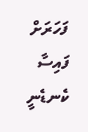ފަހަރަށް ފައިސާ ކެނޑެނީ